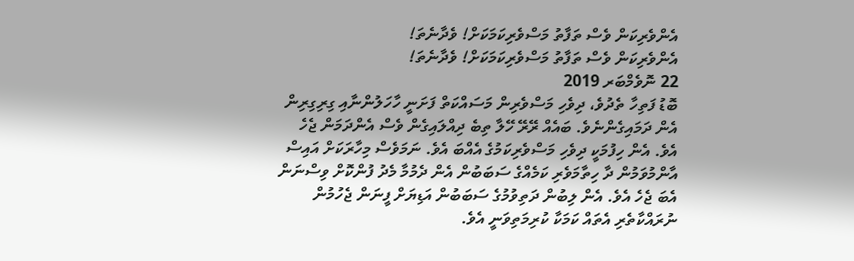އެންވެރިކަން ވެސް ތަފާތު މަސްވެރިކަމަކަށް! ވެދާނެތަ!
އެންވެރިކަން ވެސް ތަފާތު މަސްވެރިކަމަކަށް! ވެދާނެތަ!
22 ނޮވެމްބަރ 2019
ބޮޑު ފަތިހާ ތެދުވެ، ދިވެހި މަސްވެރިން މަސައްކަތް ފަށަނީ ހާހަލުންނާއި ގިރިގިރިން އެން ދަމައިގެންނެވެ. ބައެއް ރޭރޭ ހޭލާ ތިބެ ދިއްލައިގެން ވެސް އެންދަމަން ޖެހެ އެވެ. އެން ހިފުމަކީ ދިވެހި މަސްވެރިކަމުގެ އެއްބަ އެވެ. ނަމަވެސް މިހާރަކަށް އައިސް އާންމުވަމުން ދާ ހިތާމަވެރި ކަމެއްގެ ސަބަބުން އެން ދެމުމާ މެދު ފުންކޮށް ވިސްނަން އެބަ ޖެހެ އެވެ. އެން ލިބުން ދަތިވުމުގެ ސަބަބުން އަޑިޔަށް ފީނަން ޖެހުމުން ނުރައްކާތެރި އެތައް ކަމަކާ ކުރިމަތިވަނީ އެވެ.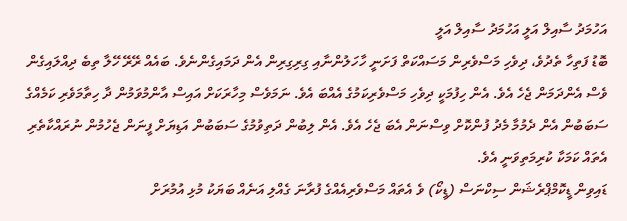އަހުމަދު ސާއިލް އަލީ އަހުމަދު ސާއިލް އަލީ
ބޮޑު ފަތިހާ ތެދުވެ، ދިވެހި މަސްވެރިން މަސައްކަތް ފަށަނީ ހާހަލުންނާއި ގިރިގިރިން އެން ދަމައިގެންނެވެ. ބައެއް ރޭރޭ ހޭލާ ތިބެ ދިއްލައިގެން ވެސް އެންދަމަން ޖެހެ އެވެ. އެން ހިފުމަކީ ދިވެހި މަސްވެރިކަމުގެ އެއްބަ އެވެ. ނަމަވެސް މިހާރަކަށް އައިސް އާންމުވަމުން ދާ ހިތާމަވެރި ކަމެއްގެ ސަބަބުން އެން ދެމުމާ މެދު ފުންކޮށް ވިސްނަން އެބަ ޖެހެ އެވެ. އެން ލިބުން ދަތިވުމުގެ ސަބަބުން އަޑިޔަށް ފީނަން ޖެހުމުން ނުރައްކާތެރި އެތައް ކަމަކާ ކުރިމަތިވަނީ އެވެ.
ޑައިވިން ޑީކޮމްޕްރެޝަން ސިކްނަސް (ޑީކޯ) ވެ އެތައް މަސްވެރިއެއްގެ ފުރާނަ ގެއްލި އަނެއް ބަޔަކު މުޅި އުމުރަށް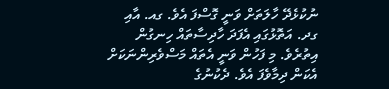ނުކުޅެދޭ ހާލަތަށް ވަނީ ގޮސްފަ އެވެ. ގއ. އާއި ގދ. އަތޮޅުގައި އެފަދަ ހާދިސާތައް ހިނގުން އިތުރެވެ. މި ފަހުން ވަނީ އެތައް މަސްވެރިންނަކަށް އެކަން ދިމާވެފަ އެވެ. ދެކުނުގެ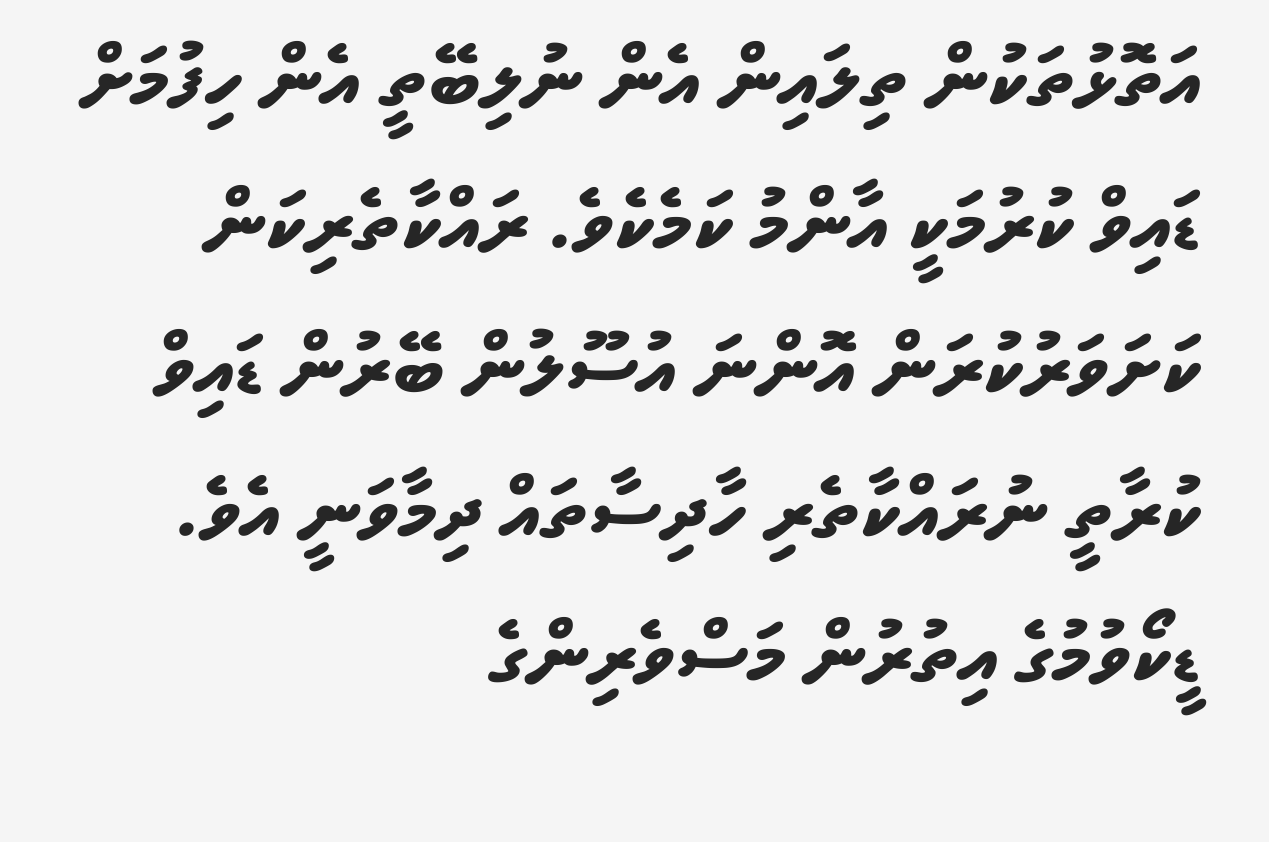އަތޮޅުތަކުން ތިލައިން އެން ނުލިބޭތީ އެން ހިފުމަށް ޑައިވް ކުރުމަކީ އާންމު ކަމެކެވެ. ރައްކާތެރިކަން ކަށަވަރުކުރަން އޮންނަ އުސޫލުން ބޭރުން ޑައިވް ކުރާތީ ނުރައްކާތެރި ހާދިސާތައް ދިމާވަނީ އެވެ.
ޑީކޯވުމުގެ އިތުރުން މަސްވެރިންގެ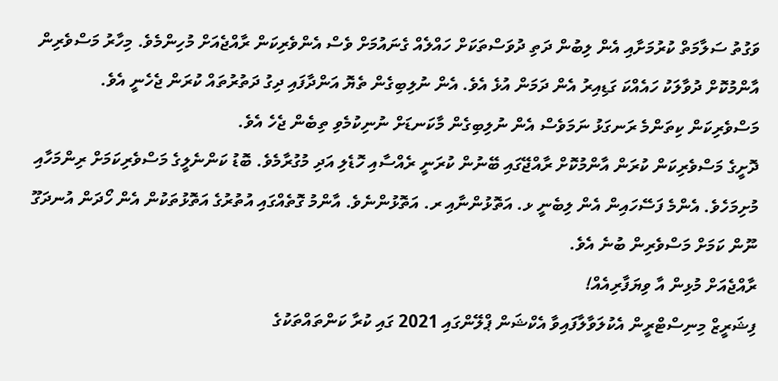ވަގުތު ސަލާމަތް ކުރުމަށާއި އެން ލިބުން ދަތި ދުވަސްތަކަށް ހައްލެއް ގެނައުމަށް ވެސް އެންވެރިކަން ރާއްޖެއަށް މުހިންމެވެ. މިހާރު މަސްވެރިން އާންމުކޮށް ދުވާލަކު ހައެއްކަ ގަޑިއިރު އެން ދަމަން އުޅެ އެވެ. އެން ނުލިބިގެން ތެޔޮ އަންދާފައި ދިގު ދަތުރުތައް ކުރަން ޖެހެނީ އެވެ. މަސްވެރިކަން ކިތަންމެ ރަނގަޅު ނަމަވެސް އެން ނުލިބިގެން މާކަނޑަށް ނުނިކުމެވި ތިބެން ޖެހެ އެވެ.
ދޮށީގެ މަސްވެރިކަން ކުރަން އާންމުކޮށް ރާއްޖޭގައި ބޭނުން ކުރަނީ ރެއްސާއި ހޮޑެލި އަދި މުގުރާމެވެ. ބޮޑު ކަންނެލީގެ މަސްވެރިކަމަށް ރިންމަހާއި މުށިމަހެވެ. އެންމެ ފަސޭހައިން އެން ލިބެނީ ޅ. އަތޮޅުންނާއި ރ. އަތޮޅުންނެވެ. އާންމު ގޮތެއްގައި އުތުރުގެ އަތޮޅުތަކުން އެން ހޯދަން އުނދަގޫ ނޫން ކަމަށް މަސްވެރިން ބުނެ އެވެ.
ރާއްޖެއަށް މުޅިން އާ ވިޔަފާރިއެއް!
ފިޝަރީޒް މިނިސްޓްރީން އެކުލަވާލާފައިވާ އެކްޝަން ޕްލޭންގައި 2021 ގައި ކުރާ ކަންތައްތަކުގެ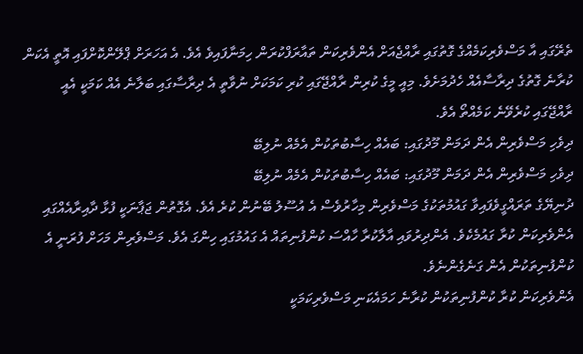ތެރޭގައި އާ މަސްވެރިކަމެއްގެ ގޮތުގައި ރާއްޖެއަށް އެންވެރިކަން ތައާރަފްކުރަން ހިމަނާފައިވެ އެވެ. އެ އަހަރަށް ޕްލޭންކޮށްފައި އޮތީ އެކަން ކުރާނެ ގޮތުގެ ދިރާސާއެއް ހެދުމަށެވެ. މިއީ މީގެ ކުރިން ރާއްޖޭގައި ކުރި ކަމަކަށް ނުވާތީ އެ ދިރާސާގައި ބަލާނެ އެއް ކަމަކީ އެއީ ރާއްޖޭގައި ކުރެވޭނެ ކަމެއްތޯ އެވެ.
ދިވެހި މަސްވެރިން އެން ދަމަން މޫދުގައި: ބައެއް ހިސާބުތަކުން އެމެއް ނުލިބޭ
ދިވެހި މަސްވެރިން އެން ދަމަން މޫދުގައި: ބައެއް ހިސާބުތަކުން އެމެއް ނުލިބޭ
ދުނިޔޭގެ ތަރައްގީވެފައިވާ ގައުމުތަކުގެ މަސްވެރިން މިހާރުވެސް އެ އުސޫލު ބޭނުން ކުރެ އެވެ. އެގޮތުން ޖަޕާނަކީ ފުޅާ ދާއިރާއެއްގައި އެންވެރިކަން ކުރާ ގައުމެކެވެ. އެންދިރުވައި އާލާކުރާ ހާއްސަ ކުންފުނިތައް އެ ގައުމުގައި ހިންގަ އެވެ. މަސްވެރިން މަހަށް ފުރަނީ އެ ކުންފުނިތަކުން އެން ގަނެގެންނެވެ.
އެންވެރިކަން ކުރާ ކުންފުނިތަކުން ކުރާނެ ހަމައެކަނި މަސްވެރިކަމަކީ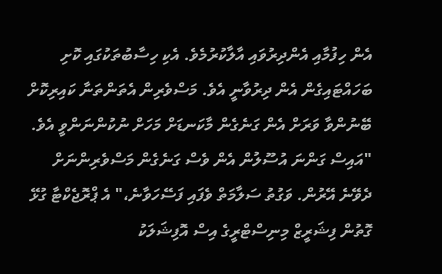އެން ހިފުމާއި އެންދިރުވައި އާލާކުރުމެވެ. އެކި ހިސާބުތަކުގައި ކޮށި ބަހައްޓައިގެން އެން ދިރުވާނީ އެވެ. މަސްވެރިން އެތަންތަނާ ކައިރިކޮށް ބޭނުންވާ ވަރަށް އެން ގަނެގެން މާކަނޑަށް މަހަށް ނުކުންނަންވީ އެވެ.
"އައިސް ގަންނަ އުސޫލުން އެން ވެސް ގަނެގެން މަސްވެރިންނަށް ދެވޭނެ އޭރުން. ވަގުތު ސަލާމަތް ވެފައި ފަސޭހަވާނެ،" އެ ޕްރޮޖެކްޓާ ގުޅޭ ގޮތުން ފިޝަރީޒް މިނިސްޓްރީގެ އިސް އޮފިޝަލަކު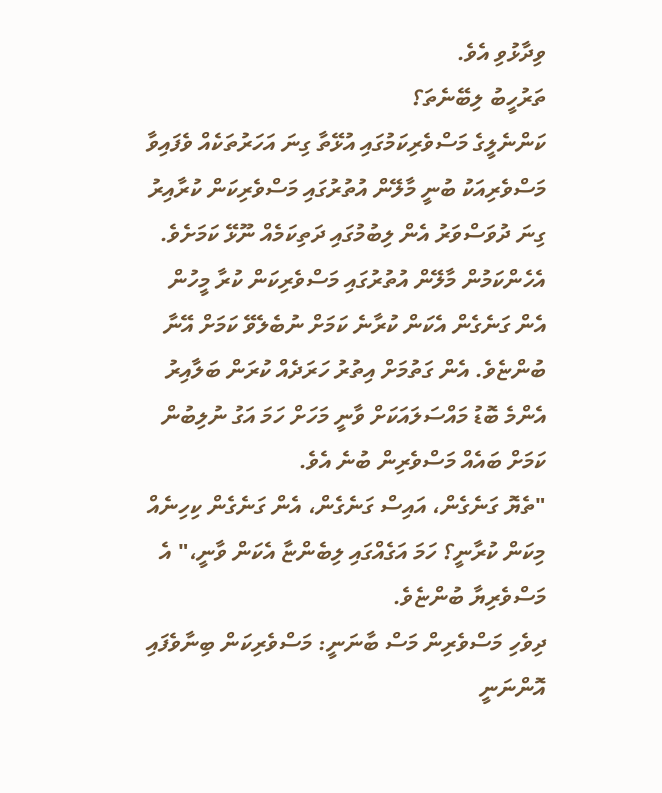ވިދާޅުވި އެވެ.
ތަރުހީބު ލިބޭނެތަ؟
ކަންނެލީގެ މަސްވެރިކަމުގައި އުޅޭތާ ގިނަ އަހަރުތަކެއް ވެފައިވާ މަސްވެރިއަކު ބުނީ މާލޭން އުތުރުގައި މަސްވެރިކަން ކުރާއިރު ގިނަ ދުވަސްވަރު އެން ލިބުމުގައި ދަތިކަމެއް ނޫޅޭ ކަމަށެވެ. އެހެންކަމުން މާލޭން އުތުރުގައި މަސްވެރިކަން ކުރާ މީހުން އެން ގަނެގެން އެކަން ކުރާނެ ކަމަށް ނުބެލެވޭ ކަމަށް އޭނާ ބުންޏެވެ. އެން ގަތުމަށް އިތުރު ހަރަދެއް ކުރަން ބަލާއިރު އެންމެ ބޮޑު މައްސަލައަކަށް ވާނީ މަހަށް ހަމަ އަގު ނުލިބުން ކަމަށް ބައެއް މަސްވެރިން ބުނެ އެވެ.
"ތެޔޮ ގަނެގެން، އައިސް ގަނެގެން، އެން ގަނެގެން ކިހިނެއް މިކަން ކުރާނީ؟ ހަމަ އަގެއްގައި ލިބެންޏާ އެކަން ވާނީ،" އެ މަސްވެރިޔާ ބުންޏެވެ.
ދިވެހި މަސްވެރިން މަސް ބާނަނީ: މަސްވެރިކަން ބިނާވެފައި އޮންނަނީ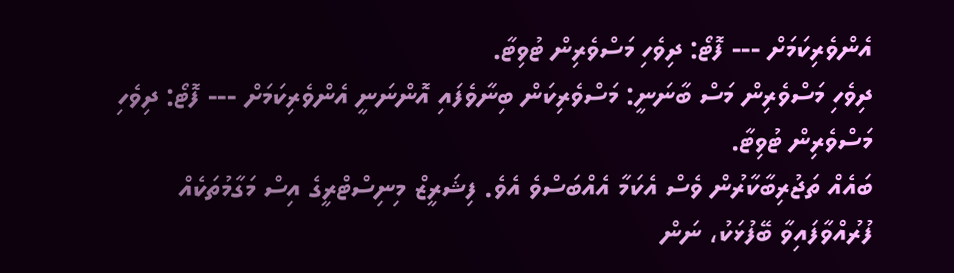އެންވެރިކަމަށް --- ފޮޓޯ: ދިވެހި މަސްވެރިން ޓުވިޓާ.
ދިވެހި މަސްވެރިން މަސް ބާނަނީ: މަސްވެރިކަން ބިނާވެފައި އޮންނަނީ އެންވެރިކަމަށް --- ފޮޓޯ: ދިވެހި މަސްވެރިން ޓުވިޓާ.
ބައެއް ތަޖުރިބާކާރުން ވެސް އެކަމާ އެއްބަސްވެ އެވެ. ފިޝަރީޒް މިނިސްޓްރީގެ އިސް މަގާމުތަކެއް ފުރުއްވާފައިވާ ބޭފުޅަކު، ނަން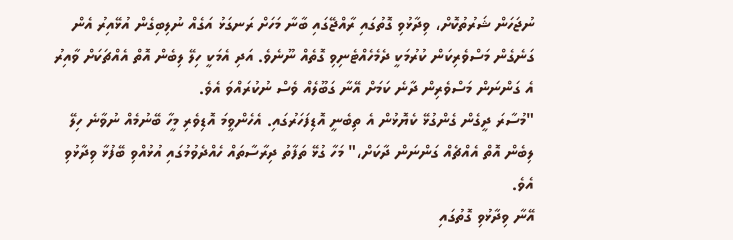ނުޖަހަން ޝަރުތުކޮށް، ވިދާޅުވި ގޮތުގައި ރާއްޖޭގައި ބާނާ މަހަށް ރަނގަޅު އަގެއް ނުލިބިގެން އުޅޭއިރު އެން ގަނެގެން މަސްވެރިކަން ކުރުމަކީ ދެމެހެއްޓެނިވި ގޮތެއް ނޫނެވެ. އަދި އެމަކީ ހިލޭ ލިބެން އޮތް އެއްޗަކަށް ވާއިރު އެ ގަންނަން މަސްވެރިން ދާނެ ކަމަށް އޭނާ ގަބޫލެއް ވެސް ނުކުރައްވަ އެވެ.
"މުސާރަ ދީގެން ގެންގުޅޭ ކެޔޮޅުން އެ ތިބެނީ އޮޑިފަހަރުގައި. އެހެންވީމަ އޮޑިވެރި މީހާ ބޭނުމެއް ނުވާނެ ހިލޭ ލިބެން އޮތް އެއްޗެއް ގަންނަން ދާކަށް،" މަހާ ގުޅޭ ތަފާތު ދިރާސާތައް ހެއްދެވުމުގައި އުޅުއްވި ބޭފުޅާ ވިދާޅުވި އެވެ.
އޭނާ ވިދާޅުވި ގޮތުގައި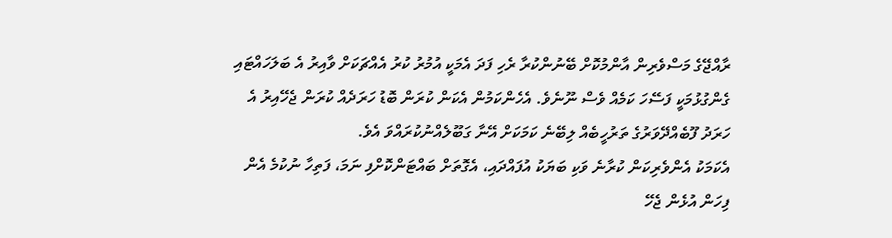ރާއްޖޭގެ މަސްވެރިން އާންމުކޮށް ބޭނުންކުރާ ރެހި ފަދަ އެމަކީ އުމުރު ކުރު އެއްޗަކަށް ވާއިރު އެ ބަލަހައްޓައި ގެންގުޅުމަކީ ފަސޭހަ ކަމެއް ވެސް ނޫނެވެ. އެހެންކަމުން އެކަން ކުރަން ބޮޑު ހަރަދެއް ކުރަން ޖެހޭއިރު އެ ހަރަދު ފޫބެއްދޭވަރުގެ ތަރުހީބެއް ލިބޭނެ ކަމަކަށް އޭނާ ގަބޫލެއްނުކުރައްވަ އެވެ.
އެކަމަކު އެންވެރިކަން ކުރާނެ ވަކި ބަޔަކު އުފައްދައި، އެގޮތަށް ބައްޓަންކޮށްފި ނަމަ، ފަތިހާ ނުކުމެ އެން ފިހަން އުޅެން ޖެހޭ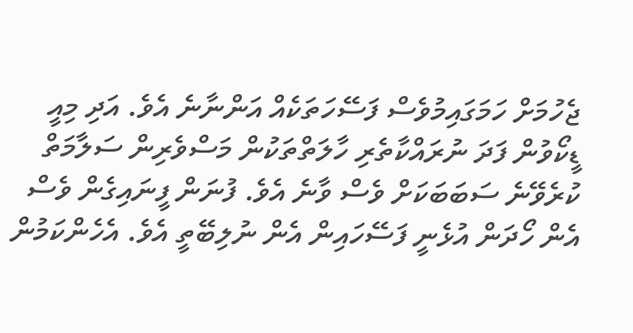ޖެހުމަށް ހަމަގައިމުވެސް ފަސޭހަތަކެއް އަންނާނެ އެވެ. އަދި މިއީ ޑީކޯވުން ފަދަ ނުރައްކާތެރި ހާލަތްތަކުން މަސްވެރިން ސަލާމަތް ކުރެވޭނެ ސަބަބަކަށް ވެސް ވާނެ އެވެ. ފުނަން ފީނައިގެން ވެސް އެން ހޯދަން އުޅެނީ ފަސޭހައިން އެން ނުލިބޭތީ އެވެ. އެހެންކަމުން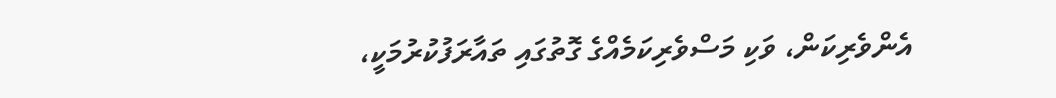އެންވެރިކަން، ވަކި މަސްވެރިކަމެއްގެ ގޮތުގައި ތައާރަފުކުރުމަކީ،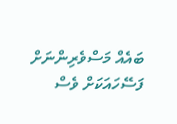ބައެއް މަސްވެރިންނަށް ފަސޭހައަކަށް ވެސް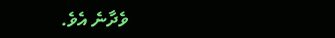ވެދާނެ އެވެ.